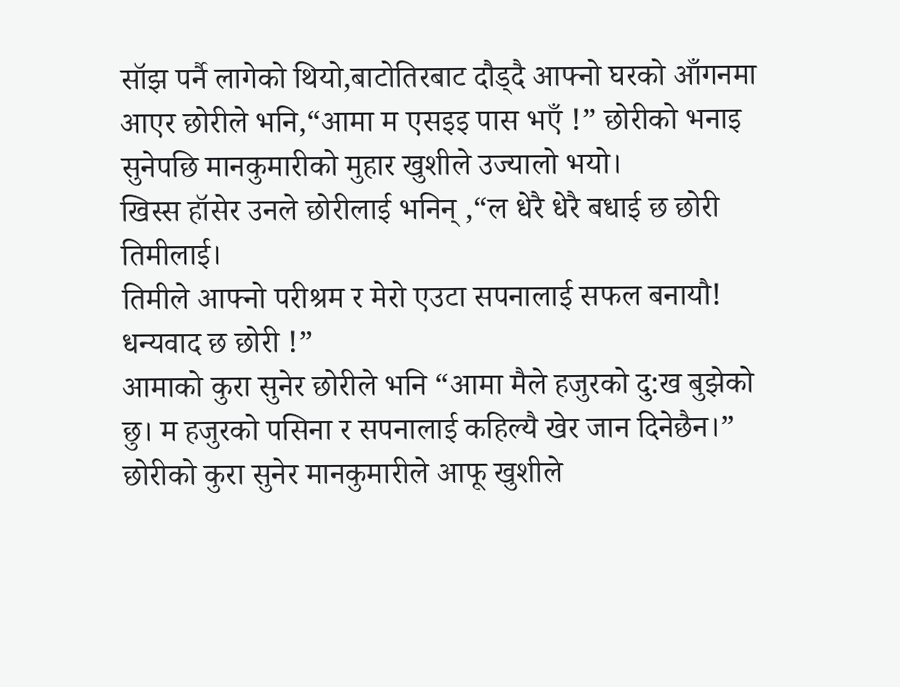सॉझ पर्नै लागेको थियो,बाटोतिरबाट दौड्दै आफ्नो घरको आँगनमा आएर छोरीले भनि,“आमा म एसइइ पास भएँ !” छोरीको भनाइ सुनेपछि मानकुमारीको मुहार खुशीले उज्यालो भयो।
खिस्स हॉसेर उनले छोरीलाई भनिन् ,“ल धेरै धेरै बधाई छ छोरी तिमीलाई।
तिमीले आफ्नो परीश्रम र मेरो एउटा सपनालाई सफल बनायौ! धन्यवाद छ छोरी !”
आमाको कुरा सुनेर छोरीले भनि “आमा मैले हजुरको दु:ख बुझेको छु। म हजुरको पसिना र सपनालाई कहिल्यै खेर जान दिनेछैन।”
छोरीको कुरा सुनेर मानकुमारीले आफू खुशीले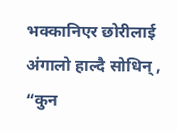भक्कानिएर छोरीलाई अंगालो हाल्दै सोधिन् , “कुन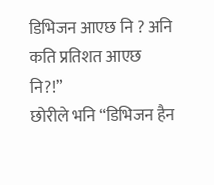डिभिजन आएछ नि ? अनि कति प्रतिशत आएछ नि?!”
छोरीले भनि “डिभिजन हैन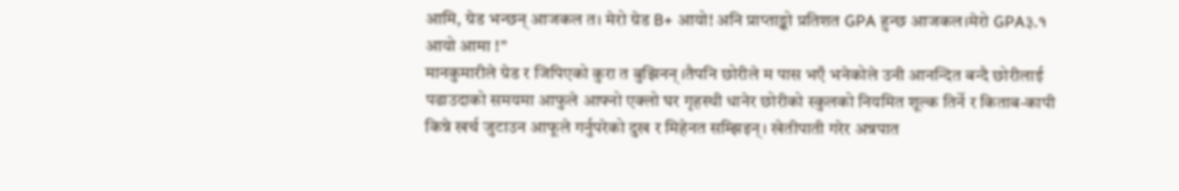आमि, ग्रेड भन्छन् आजकल त। मेरो ग्रेड B+ आयो! अनि प्राप्ताङ्को प्रतिशत GPA हुन्छ आजकल।मेरो GPA३.१ आयो आमा !”
मानकुमारीले ग्रेड र जिपिएको कुरा त बुझिनन् ।तैपनि छोरीले म पास भएँ भनेकोले उनी आनन्दित बन्दै छोरीलाई पढाउदाको समयमा आफुले आफ्नो एक्लो घर गृहस्थी धानेर छोरीको स्कुलको नियमित शूल्क तिर्ने र किताब-कापी किन्ने खर्च जुटाउन आफूले गर्नुपरेको दुख र मिहेनत सम्झिइन्। खेतीपाती गरेर अन्नपात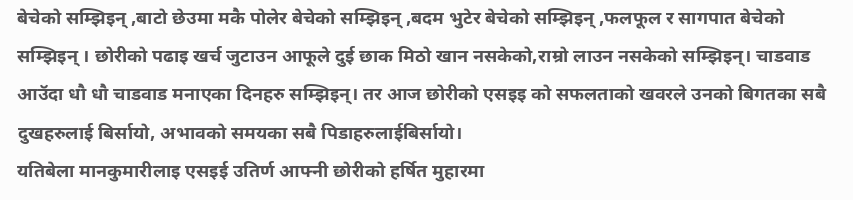बेचेको सम्झिइन् ,बाटो छेउमा मकै पोलेर बेचेको सम्झिइन् ,बदम भुटेर बेचेको सम्झिइन् ,फलफूल र सागपात बेचेको सम्झिइन् । छोरीको पढाइ खर्च जुटाउन आफूले दुई छाक मिठो खान नसकेको,राम्रो लाउन नसकेको सम्झिइन्। चाडवाड आउॅदा धौ धौ चाडवाड मनाएका दिनहरु सम्झिइन्। तर आज छोरीको एसइइ को सफलताको खवरले उनको बिगतका सबै दुखहरुलाई बिर्सायो, अभावको समयका सबै पिडाहरुलाईबिर्सायो।
यतिबेला मानकुमारीलाइ एसइई उतिर्ण आफ्नी छोरीको हर्षित मुहारमा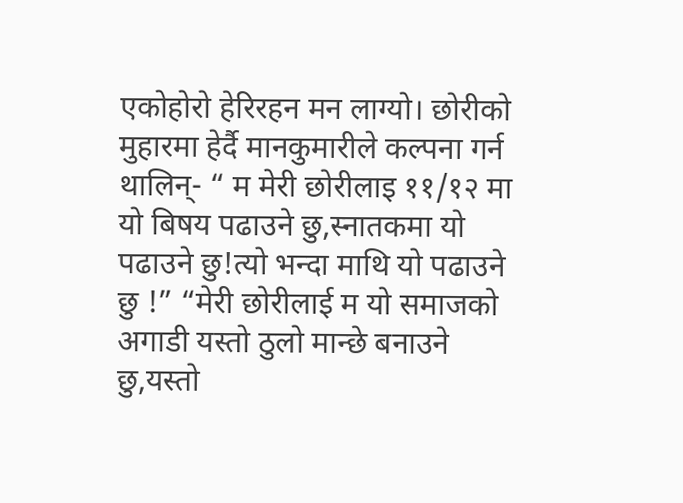एकोहोरो हेरिरहन मन लाग्यो। छोरीको मुहारमा हेर्दै मानकुमारीले कल्पना गर्न थालिन्- “ म मेरी छोरीलाइ ११/१२ मा यो बिषय पढाउने छु,स्नातकमा यो पढाउने छु!त्यो भन्दा माथि यो पढाउने छु !” “मेरी छोरीलाई म यो समाजको अगाडी यस्तो ठुलो मान्छे बनाउने छु,यस्तो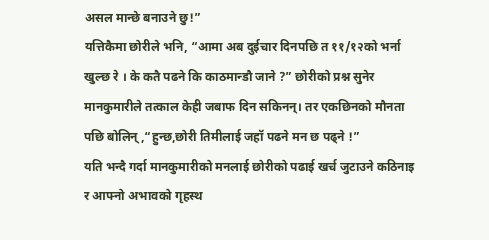असल मान्छे बनाउने छु!”
यत्तिकैमा छोरीले भनि, “आमा अब दुईचार दिनपछि त ११/१२को भर्ना खुल्छ रे । के कतै पढने कि काठमान्डौ जाने ?” छोरीको प्रश्न सुनेर मानकुमारीले तत्काल केही जबाफ दिन सकिनन्। तर एकछिनको मौनता पछि बोलिन् ,“हुन्छ,छोरी तिमीलाई जहॉ पढने मन छ पढ्ने !”
यति भन्दै गर्दा मानकुमारीको मनलाई छोरीको पढाई खर्च जुटाउने कठिनाइ र आफ्नो अभावको गृहस्थ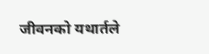जीवनको यथार्तले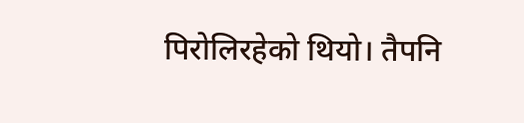पिरोलिरहेको थियो। तैपनि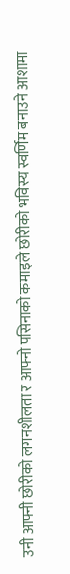उनी आफ्नी छोरीको लगनशीलता र आफ्नो पसिनाको कमाइले छोरीको भविस्य स्वर्णिम बनाउने आशामा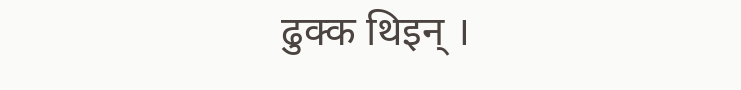ढुक्क थिइन् ।